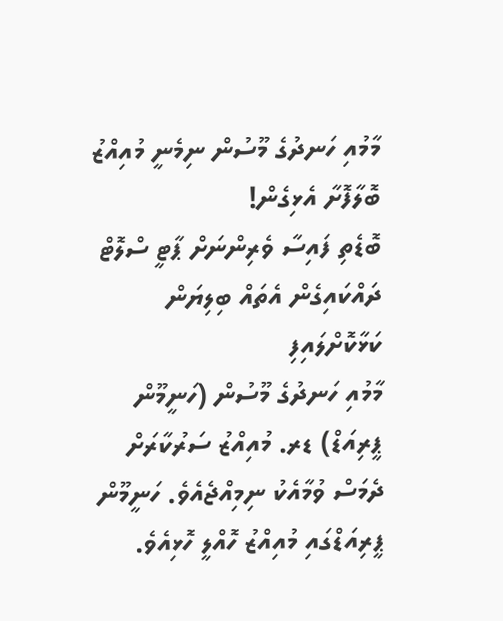މާމުއި ހަނދުގެ މޫސުން ނިމެނީ މުއިއްޒު ބޮލާފޮށާ އެޅިގެން!
ބޮޑެތި ފައިސާ ވެރިންނަށް ޕާޓީ ސްލޮޓް ދައްކައިގެން އެތައް ބިލިޔަން ކަޅާކޮށްލައިފި
މާމުއި ހަނދުގެ މޫސުން (ހަނީމޫން ޕީރިއަޑް) ޑރ. މުއިއްޒު ސަރުކާރަށް ދެމަސް ވުމާއެކު ނިމިއްޖެއެވެ. ހަނީމޫން ޕީރިއަޑްގައި މުއިއްޒު ހޮއްލީ ހޮޅިއެވެ.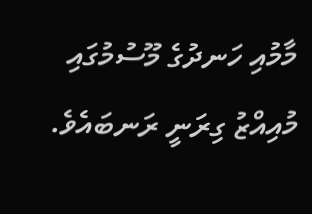މާމުއި ހަނދުގެ މޫސުމުގައި މުއިއްޒު ގިރަނީ ރަނބައެވެ.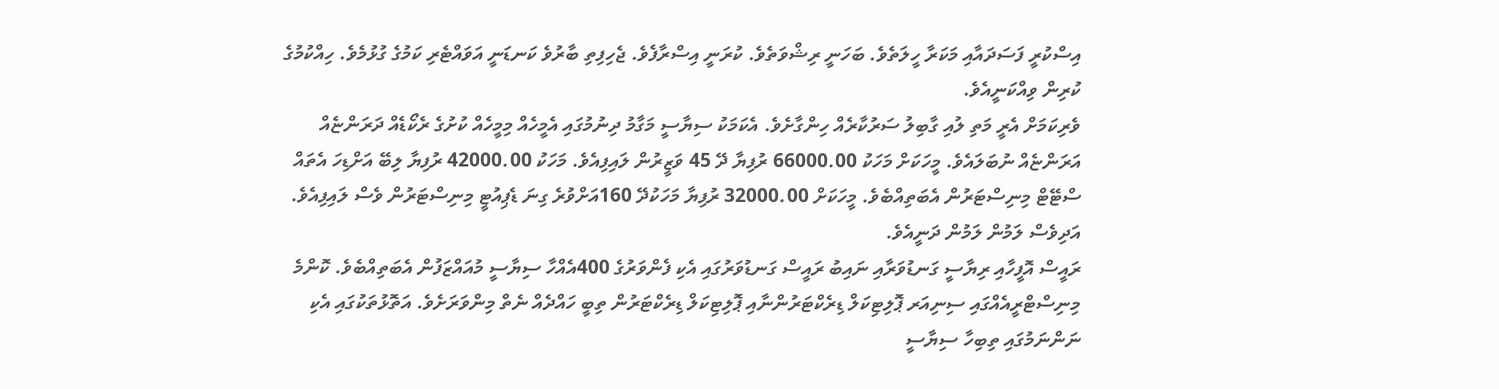އިސްކުރީ ފަސަދައާއި މަކަރާ ހީލަތެވެ. ބަހަނީ ރިޝްވަތެވެ. ކުރަނީ އިސްރާފެވެ. ޖެހިފިތި ބާރުވެ ކަނޑަނީ އަވައްޓެރި ކަމުގެ ގުޅުމެވެ. ހިއްކުމުގެ ކުރިން ވިއްކަނީއެވެ.
ވެރިކަމަށް އެރީ މަތި ލުއި ގާބިލު ސަރުކާރެއް ހިންގާށެވެ. އެކަމަކު ސިޔާސީ މަގާމު ދިނުމުގައި އެމީހެއް މިމީހެއް ކުށުގެ ރެކޯޑެއް ދަރަންޏެއް އަރަންޏެއް ނުބަލައެވެ. މީހަކަށް މަހަކު 66000.00 ރުފިޔާ ދޭ 45 ވަޒީރުން ލައިފިއެވެ. މަހަކު 42000.00 ރުފިޔާ ލިބޭ އަށްޑިހަ އެތައް ސްޓޭޓް މިނިސްޓަރުން އެބަތިއްބެވެ. މީހަކަށް 32000.00 ރުފިޔާ މަހަކުދޭ 160އަށްވުރެ ގިނަ ޑެޕިއުޓީ މިނިސްޓަރުން ވެސް ލައިފިއެވެ. އަދިވެސް ލަމުން ލަމުން ދަނީއެވެ.
ރައީސް އޮފީހާއި ރިޔާސީ ގަނޑުވަރާއި ނައިބު ރައީސް ގަނޑުވަރުގައި އެކި ފެންވަރުގެ 400އެއްހާ ސިޔާސީ މުއައްޒަފުން އެބަތިއްބެވެ. ކޮންމެ މިނިސްޓްރީއެއްގައި ސިނިއަރ ޕޮލިޓިކަލް ޑިރެކްޓަރުންނާއި ޕޮލިޓިކަލް ޑިރެކްޓަރުން ތިބީ ހައްދެއް ނެތް މިންވަރަށެވެ. އަތޮޅުތަކުގައި އެކި ނަންނަމުގައި ތިބިހާ ސިޔާސީ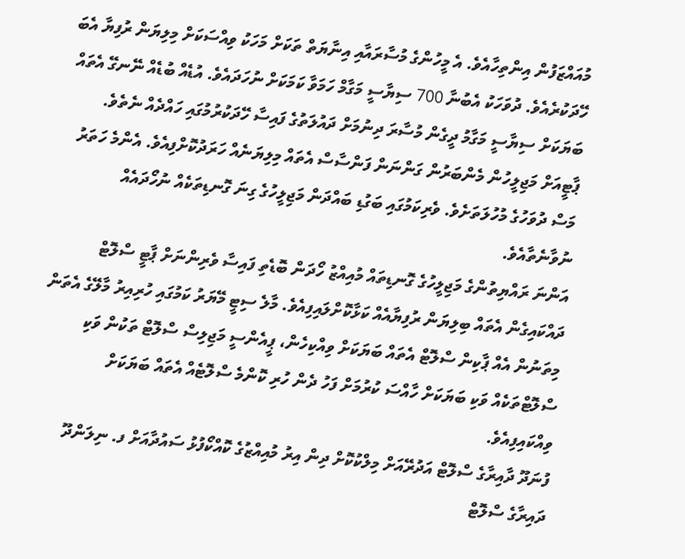މުއައްޒަފުން އިންތިހާއެވެ. އެ މީހުންގެ މުސާރައާއި އިނާޔަތް ތަކަށް މަހަކު ވިއްސަކަށް މިލިޔަން ރުފިޔާ އެބަ ހޭދަކުރެއެވެ. ދުވަހަކު އެބުނާ 700 ސިޔާސީ މަގާމް ހަމަވާ ކަމަކަށް ނުހަދައެވެ. އުޑެއް ބުޑެއް ނޭނގޭ އެތައް ބަޔަކަށް ސިޔާސީ މަގާމު ދީގެން މުސާރަ ދިނުމަށް ދައުލަތުގެ ފައިސާ ހޭދަކުރުމުގައި ހައްދެއް ނެތެވެ.
ޕާޓީއަށް މަޖިލީހުން މެންބަރުން ގަންނަން ފަންސާސް އެތައް މިލިޔަނެއް ހަރަދުކޮށްފިއެވެ. އެންމެ ހަތަރު މަސް ދުވަހުގެ މުހުލަތަށެވެ. ވެރިކަމުގައި ބަގުޑި ބައްދަން މަޖިލީހުގެ ގިނަ ގޮނޑިތަކެއް ނުހޯދައެއް ނުވާނެތާއެވެ.
އަންނަ ރައްޔިތުންގެ މަޖިލީހުގެ ގޮނޑިތައް މުއިއްޒު ހޯދަން ބޮޑެތި ފައިސާ ވެރިންނަށް ޕާޓީ ސްލޮޓް ދައްކައިގެން އެތައް ބިލިޔަން ރުފިޔާއެއް ކަޅާކޮށްލައިފިއެވެ. މާލެ ސިޓީ މޭޔަރު ކަމުގައި ހުރިއިރު މާލޭގެ އެތަން މިތަނުން އެއް ޕާކިން ސްލޮޓް އެތައް ބަޔަކަށް ވިއްކިހެން، ޕީއެންސީ މަޖިލިސް ސްލޮޓް ތަކުން ވަކި ސްލޮޓްތަކެއް ވަކި ބަޔަކަށް ހާއްސަ ކުރުމަށް ފަހު ދެން ހުރި ކޮންމެ ސްލޮޓެއް އެތައް ބަޔަކަށް ވިއްކައިފިއެވެ.
ފުނަދޫ ދާއިރާގެ ސްލޮޓް އަދުރޭއަށް މިލްކުކޮށް ދިން އިރު މުއިއްޒުގެ ކޮއްކޯފުޅު ސައުދާއަށް ފ. ނިލަންދޫ ދައިރާގެ ސްލޮޓް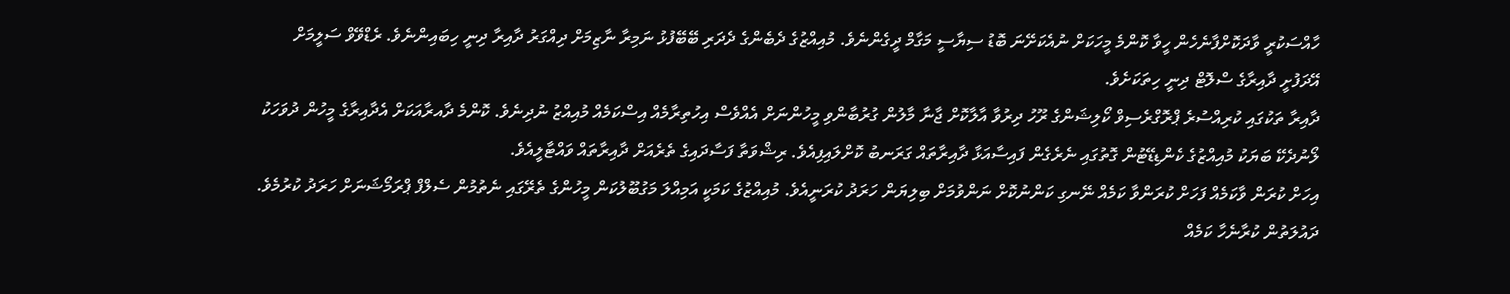ހާއްސަކުރީ ވާދަކޮށްފާނެހެން ހީވާ ކޮންމެ މީހަކަށް ނުއެކަށޭނަ ބޮޑު ސިޔާސީ މަގާމް ދީގެންނެވެ. މުއިއްޒުގެ ދެބެންގެ ދެދަރި ބޭބޭފުޅު ނަމިރާ ނާޒިމަށް ދިއްގަރު ދާއިރާ ދިނީ ހިބައިންނެވެ. ރެޑްވޭވް ސަލީމަށް އޭދަފުށީ ދާއިރާގެ ސްލޮޓް ދިނީ ހިތަކަށެވެ.
ދާއިރާ ތަކުގައި ކުރިއްސުރެ ޕްރޮގްރެސިވް ކޯލިޝަންގެ ރޫހު ދިރުވާ އާލާކޮށް ޖާނާ މާލުން ގުރުބާންވި މީހުންނަށް އެއްވެސް އިހުތިރާމެއް އިސްކަމެއް މުއިއްޒު ނުދިނެވެ. ކޮންމެ ދާއރާއަކަށް އެދާއިރާގެ މީހުން ދުވަހަކު ލޯނުދެކޭ ބަޔަކު މުއިއްޒުގެ ކެންޑިޑޭޓުން ގޮތުގައި ނެރެގެން ފައިސާއަޅާ ދާއިރާތައް ގަރަނބު ކޮށްލައިފިއެވެ. ރިޝްވަތާ ފަސާދައިގެ ތެރެއަށް ދާއިރާތައް ވައްޓާލީއެވެ.
އިހަށް ކުރަން ވާކަމެއް ފަހަށް ކުރަންވާ ކަމެއް ނޭނގި ކަންނުކޮށް ނަންވުމަށް ބިލިޔަން ހަރަދު ކުރަނީއެވެ. މުއިއްޒުގެ ކަމަކީ އަމިއްލަ މަގުބޫލުކަން މީހުންގެ ތެރޭގައި ނެތުމުން ސެލްފް ޕްރަމޯޝަނަށް ހަރަދު ކުރުމެވެ. ދައުލަތުން ކުރާނެހާ ކަމެއް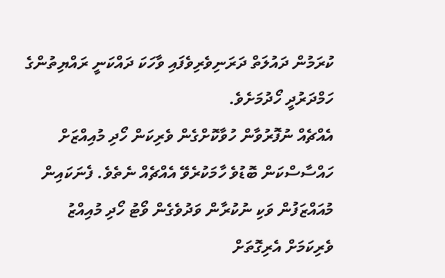ކުރަމުން ދައުލަތް ދަރަނިވެރިވެފައި ވާހަކަ ދައްކަނީ ރައްޔިތުންގެ ހަމްދަރުދީ ހޯދުމަށެވެ.
އެއްޗެއް ނުފޮރުވާން ހުވާކޮށްގެން ވެރިކަން ހޯދި މުއިއްޒަށް ހައްސާސްކަން ބޮޑުވެ ހާމަކުރެވޭ އެއްޗެއް ނެތެވެ. ފެނަކައިން މުއައްޒަފުން ވަކި ނުކުރާން ވަދުވެގެން ވޯޓު ހޯދި މުއިއްޒު ވެރިކަމަށް އެރިގޮތަށް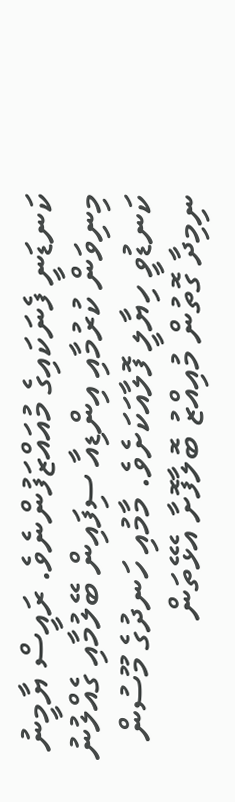ކަނޑަނީ ފެނަކައިގެ މުއައްޒަފުންނެވެ. ރައީސް ޔާމީނު މިނިވަން ކުރުމާއި އިންޑިއާ ސިފައިން ބޭލުމާއި ގެއްލުނު ކަނޑުވީ ހިޔާލީ ފޮލާއަކަށެވެ. މާމުއި ހަނދުގެ މޫސުން ނިމިދާ ގޮތުން މުއިއްޒު ބޮލާފޮށާ އެޅޭތަން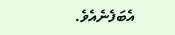އެބަފެނެއެވެ.